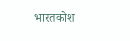भारतकोश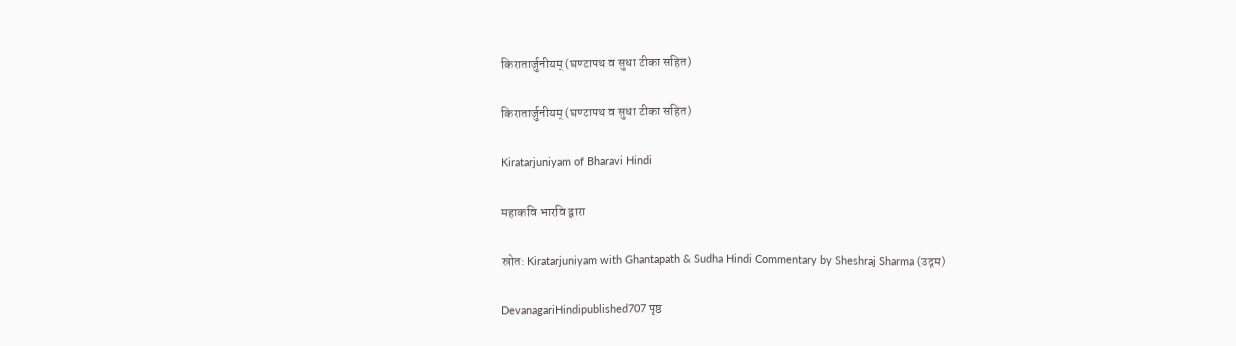किरातार्जुनीयम् (घण्टापथ व सुधा टीका सहित)

किरातार्जुनीयम् (घण्टापथ व सुधा टीका सहित)

Kiratarjuniyam of Bharavi Hindi

महाकवि भारवि द्वारा

स्रोत: Kiratarjuniyam with Ghantapath & Sudha Hindi Commentary by Sheshraj Sharma (उद्गम)

DevanagariHindipublished707 पृष्ठ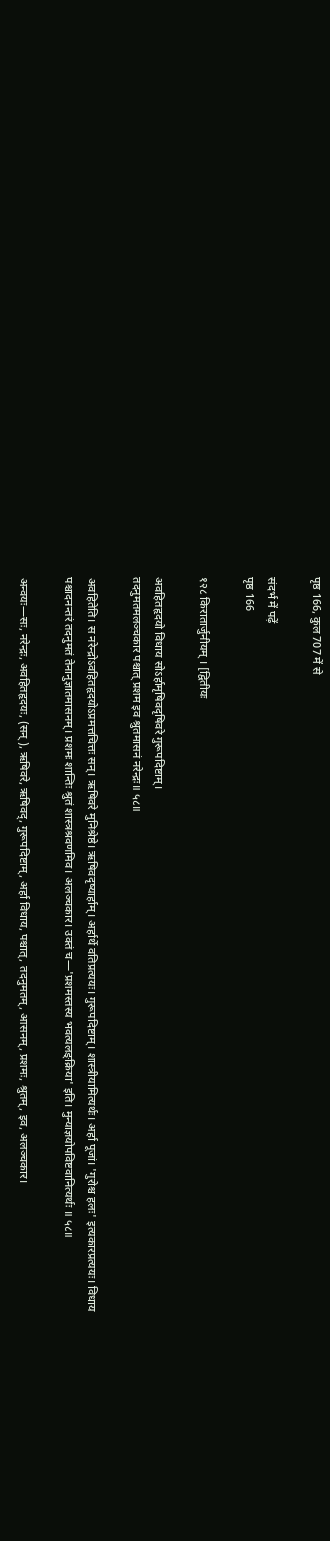पृष्ठ 166, कुल 707 में से

संदर्भ में पढ़ें
पृष्ठ 166

१२८ किरातार्जुनीयम् । [द्वितीयः

अवहितहृदयो विधाय सोऽर्हामृषिवदृषिवरे गुरूपदिष्टाम्।
तदनुमतमलञ्चकार पश्चात् प्रशम इव श्रुतमासनं नरेन्द्रः॥ ५८॥

अवहितेति। स नरेन्द्रोऽवहितहृदयोऽप्रमत्तचित्तः सन्। ऋषिवरे मुनिश्रेष्ठे। ऋषिवदृष्यार्हाम्। अर्हार्थे वतिप्रत्ययः। गुरूपदिष्टाम्। शास्त्रीयामित्यर्थः। अर्हा पूजां। 'गुरोश्च हलः' इत्यकारप्रत्ययः। विधाय पश्चादनन्तरं तदनुमतं तेनानुज्ञातमासनम्। प्रशमः शान्तिः श्रुतं शास्त्रश्रवणमिव। अलञ्चकार। उक्तं च—'प्रशमस्तस्य भवत्यलङ्क्रिया' इति। मुन्याज्ञयोपविष्टवानित्यर्थः ॥ ५८॥

अन्वयः—सः, नरेन्द्रः, अवहितहृदयः, (सन् ), ऋषिवरे, ऋषिवद्, गुरूपदिष्टाम्, अर्हा विधाय, पश्चात्, तदनुमतम्, आसनम्, प्रशमः, श्रुतम्, इव, अलञ्चकार।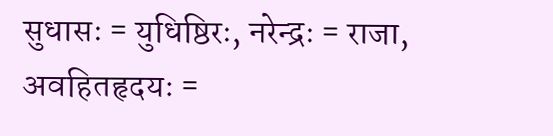सुधासः = युधिष्ठिरः, नरेन्द्रः = राजा, अवहितहृदयः =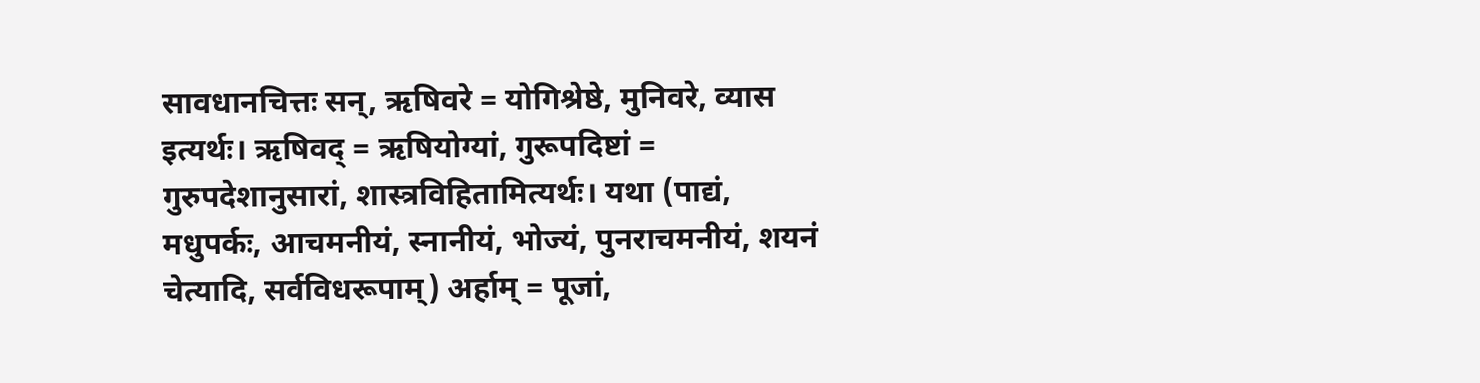सावधानचित्तः सन्, ऋषिवरे = योगिश्रेष्ठे, मुनिवरे, व्यास इत्यर्थः। ऋषिवद् = ऋषियोग्यां, गुरूपदिष्टां = गुरुपदेशानुसारां, शास्त्रविहितामित्यर्थः। यथा (पाद्यं, मधुपर्कः, आचमनीयं, स्नानीयं, भोज्यं, पुनराचमनीयं, शयनं चेत्यादि, सर्वविधरूपाम्) अर्हाम् = पूजां,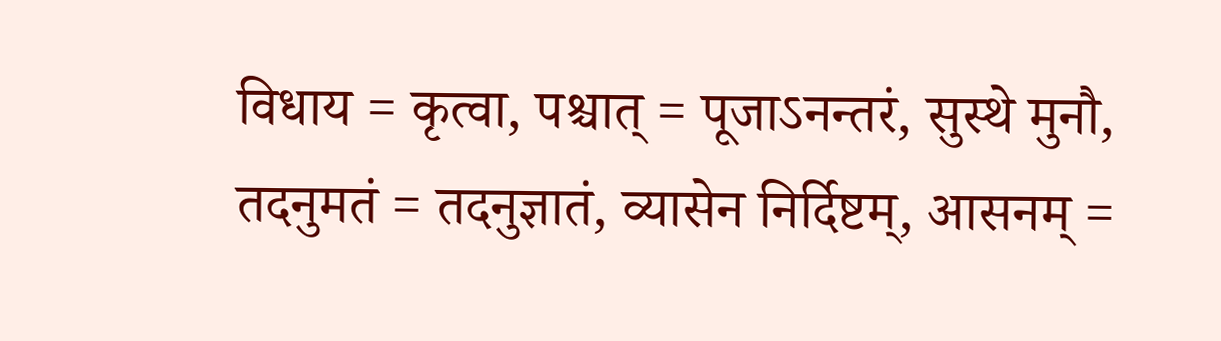विधाय = कृत्वा, पश्चात् = पूजाऽनन्तरं, सुस्थे मुनौ, तदनुमतं = तदनुज्ञातं, व्यासेन निर्दिष्टम्, आसनम् =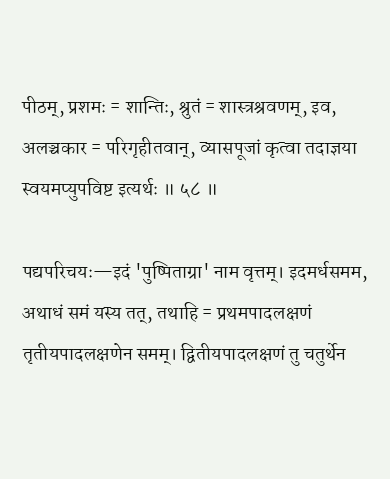पीठम्, प्रशमः = शान्तिः, श्रुतं = शास्त्रश्रवणम्, इव, अलञ्चकार = परिगृहीतवान्, व्यासपूजां कृत्वा तदाज्ञया स्वयमप्युपविष्ट इत्यर्थः ॥ ५८ ॥

पद्यपरिचयः—इदं 'पुष्पिताग्रा' नाम वृत्तम्। इदमर्धसमम, अथाधं समं यस्य तत्, तथाहि = प्रथमपादलक्षणं तृतीयपादलक्षणेन समम्। द्वितीयपादलक्षणं तु चतुर्थेन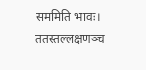सममिति भावः। ततस्तल्लक्षणञ्च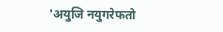'अयुजि नयुगरेफतो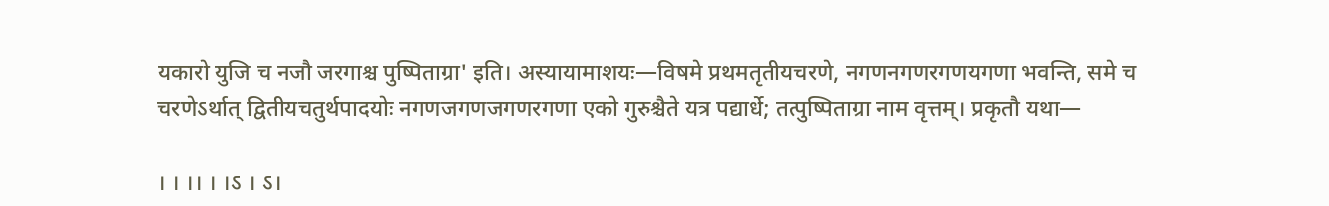यकारो युजि च नजौ जरगाश्च पुष्पिताग्रा' इति। अस्यायामाशयः—विषमे प्रथमतृतीयचरणे, नगणनगणरगणयगणा भवन्ति, समे च चरणेऽर्थात् द्वितीयचतुर्थपादयोः नगणजगणजगणरगणा एको गुरुश्चैते यत्र पद्यार्धे; तत्पुष्पिताग्रा नाम वृत्तम्। प्रकृतौ यथा—

। । ।। । ।ऽ । ऽ।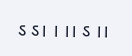ऽ ऽ। । ।। ऽ ।।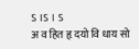ऽ ।ऽ । ऽ
अ व हित हृ दयो वि धाय सो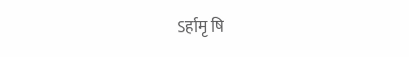ऽर्हामृ षि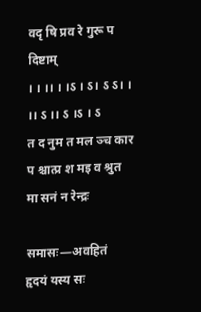वदृ षि प्रव रे गुरू प दिष्टाम्
। । ।। । ।ऽ । ऽ। ऽ ऽ। । ।। ऽ ।। ऽ ।ऽ । ऽ
त द नुम त मल ञ्च कार प श्चात्प्र श मइ व श्रुत मा सनं न रेन्द्रः

समासः—अवहितं हृदयं यस्य सः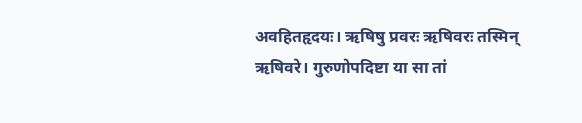अवहितहृदयः। ऋषिषु प्रवरः ऋषिवरः तस्मिन् ऋषिवरे। गुरुणोपदिष्टा या सा तां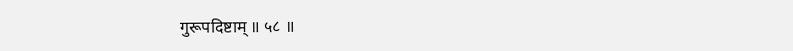गुरूपदिष्टाम् ॥ ५८ ॥